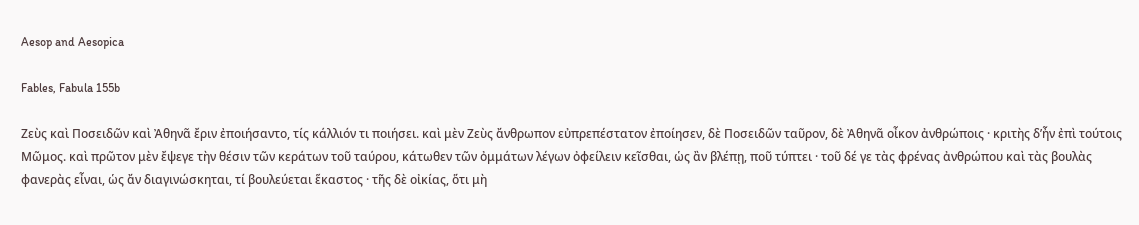Aesop and Aesopica

Fables, Fabula 155b

Ζεὺς καὶ Ποσειδῶν καὶ Ἀθηνᾶ ἔριν ἐποιήσαντο, τίς κάλλιόν τι ποιήσει. καὶ μὲν Ζεὺς ἄνθρωπον εὐπρεπέστατον ἐποίησεν, δὲ Ποσειδῶν ταῦρον, δὲ Ἀθηνᾶ οἶκον ἀνθρώποις · κριτὴς δ’ἦν ἐπὶ τούτοις Μῶμος. καὶ πρῶτον μὲν ἔψεγε τὴν θέσιν τῶν κεράτων τοῦ ταύρου, κάτωθεν τῶν ὀμμάτων λέγων ὀφείλειν κεῖσθαι, ὡς ἂν βλέπῃ, ποῦ τύπτει · τοῦ δέ γε τὰς φρένας ἀνθρώπου καὶ τὰς βουλὰς φανερὰς εἶναι, ὡς ἄν διαγινώσκηται, τί βουλεύεται ἕκαστος · τῆς δὲ οἰκίας, ὅτι μὴ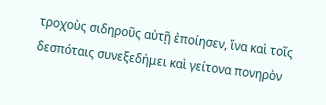τροχοὺς σιδηροῦς αὐτῇ ἐποίησεν, ἵνα καὶ τοῖς δεσπόταις συνεξεδήμει καὶ γείτονα πονηρὸν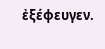ἐξέφευγεν.